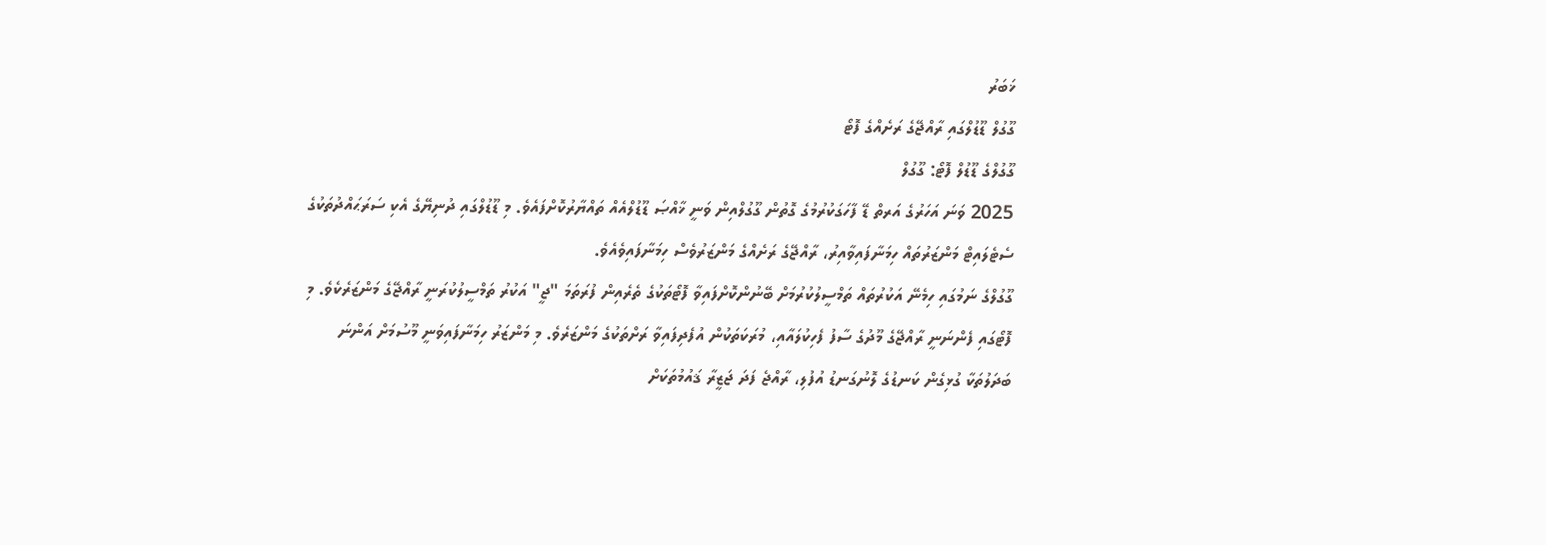ޚަބަރު
ގޫގުލް ޑޫޑުލްގައި ރާއްޖޭގެ ރަށެއްގެ ފޮޓޯ
ގޫގުލްގެ ޑޫޑުލް ފޮޓޯ: ގޫގުލް
2025 ވަނަ އަހަރުގެ އަރތް ޑޭ ފާހަގަކުރުމުގެ ގޮތުން ގޫގުލްއިން ވަނީ ޚާއްޞަ ޑޫޑުލްއެއް ތައްޔާރުކޮށްފައެވެ. މި ޑޫޑުލްގައި ދުނިޔޭގެ އެކި ސަރަޙައްދުތަކުގެ ސެޓެލައިޓް މަންޒަރުތައް ހިމަނާފައިވާއިރު، ރާއްޖޭގެ ރަށެއްގެ މަންޒަރުވެސް ހިމަނާފައިވެއެވެ.
ގޫގުލްގެ ނަމުގައި ހިމެނޭ އަކުރުތައް ތަމްސީލުކުރުމަށް ބޭނުންކޮށްފައިވާ ފޮޓޯތަކުގެ ތެރެއިން ފުރަތަމަ "ޖީ" އަކުރު ތަމްސީލުކުރަނީ ރާއްޖޭގެ މަންޒަރެކެވެ. މި ފޮޓޯގައި ފެންނަނީ ރާއްޖޭގެ މޫދުގެ ސާފު ފެހިކުލައާއި، މުރަކަތަކުން އުފެދިފައިވާ ރަށްތަކުގެ މަންޒަރެވެ. މި މަންޒަރު ހިމަނާފައިވަނީ މޫސުމަށް އަންނަ ބަދަލުތަކާ ގުޅިގެން ކަނޑުގެ ލޮނުގަނޑު އުފުލި، ރާއްޖެ ފަދަ ޖަޒީރާ ޤައުމުތަކަށް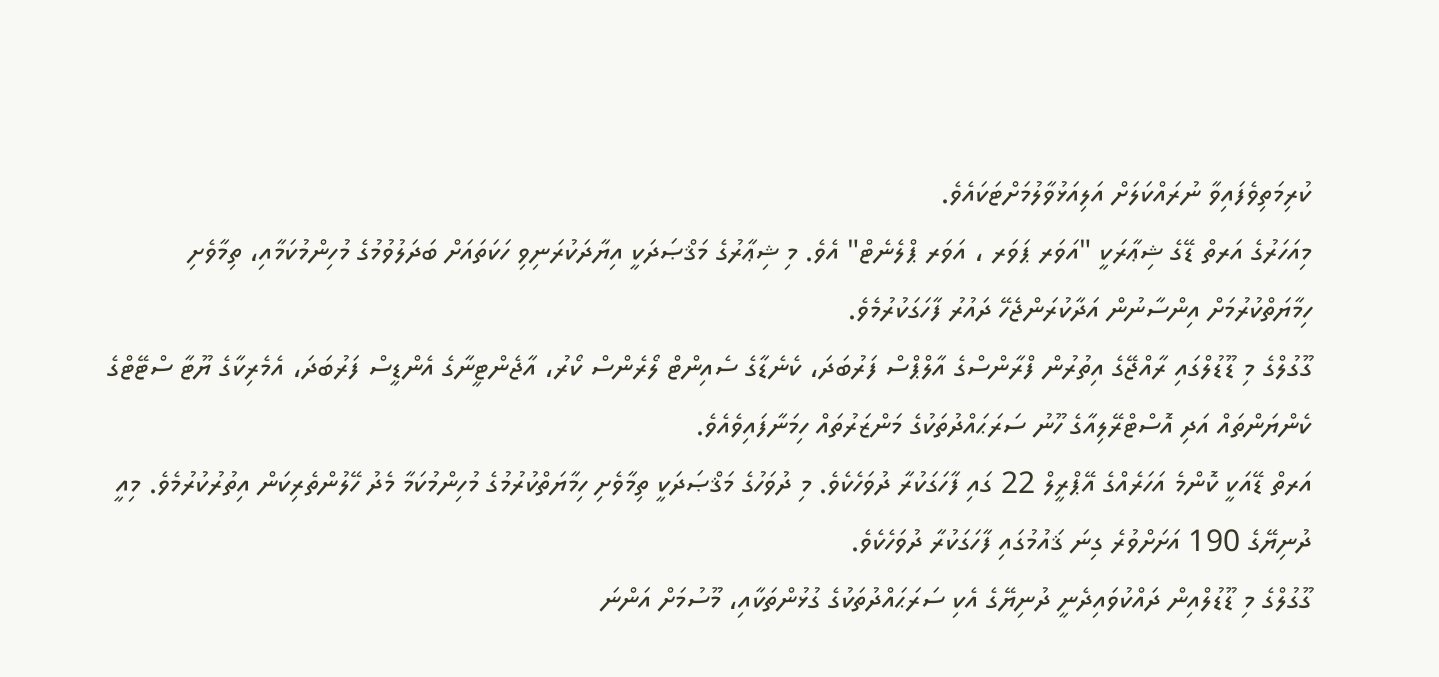ކުރިމަތިވެފައިވާ ނުރައްކަލަށް އަލިއަޅުވާލުމަށްޓަކައެވެ.
މިއަހަރުގެ އަރތް ޑޭގެ ޝިޢާރަކީ "އަވަރ ޕަވަރ ، އަވަރ ޕްލެނެޓް" އެވެ. މި ޝިޢާރުގެ މަޤްޞަދަކީ އިޔާދަކުރަނިވި ހަކަތައަށް ބަދަލުވުމުގެ މުހިންމުކަމާއި، ތިމާވެށި ހިމާޔަތްކުރުމަށް އިންސާނުން އަދާކުރަންޖެހޭ ދައުރު ފާހަގަކުރުމެވެ.
ގޫގުލްގެ މި ޑޫޑުލްގައި ރާއްޖޭގެ އިތުރުން ފްރާންސްގެ އާލްޕްސް ފަރުބަދަ، ކެނެޑާގެ ސެއިންޓް ލޯރެންސް ކޯރު، އާޖެންޓީނާގެ އެންޑީސް ފަރުބަދަ، އެމެރިކާގެ ޔޫޓާ ސްޓޭޓްގެ ކެންޔަންތައް އަދި އޮސްޓްރޭލިއާގެ ހޫނު ސަރަޙައްދުތަކުގެ މަންޒަރުތައް ހިމަނާފައިވެއެވެ.
އަރތް ޑޭއަކީ ކޮންމެ އަހަރެއްގެ އޭޕްރީލް 22 ގައި ފާހަގަކުރާ ދުވަހެކެވެ. މި ދުވަހުގެ މަޤްޞަދަކީ ތިމާވެށި ހިމާޔަތްކުރުމުގެ މުހިންމުކަމާ މެދު ހޭލުންތެރިކަން އިތުރުކުރުމެވެ. މިއީ ދުނިޔޭގެ 190 އަށަށްވުރެ ގިނަ ޤައުމުގައި ފާހަގަކުރާ ދުވަހެކެވެ.
ގޫގުލްގެ މި ޑޫޑުލްއިން ދައްކުވައިދެނީ ދުނިޔޭގެ އެކި ސަރަޙައްދުތަކުގެ ގުޅުންތަކާއި، މޫސުމަށް އަންނަ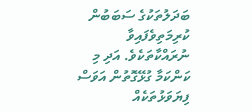ބަދަލުތަކުގެ ސަބަބުން ކުރިމަތިވެފައިވާ ނުރައްކާތަކެވެ. އަދި މި ކަންކަމާ ގުޅޭގޮތުން އަވަސް ފިޔަވަޅުތަކެއް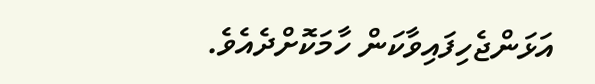އަޅަންޖެހިފައިވާކަން ހާމަކޮށްދެއެވެ.